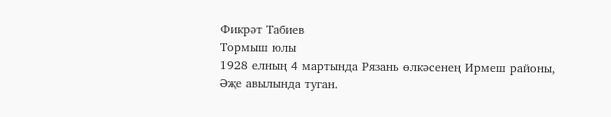Фикрәт Табиев
Тормыш юлы
1928 елның 4 мартында Рязань өлкәсенең Ирмеш районы, Әҗе авылында туган.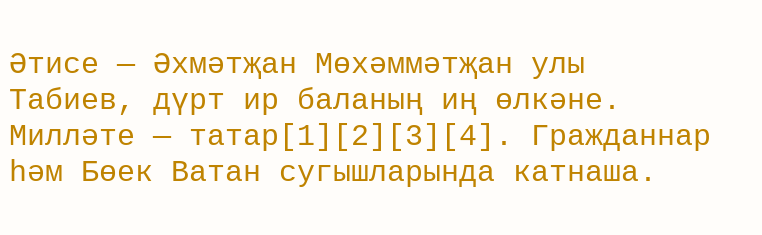Әтисе — Әхмәтҗан Мөхәммәтҗан улы Табиев, дүрт ир баланың иң өлкәне. Милләте — татар[1][2][3][4]. Гражданнар һәм Бөек Ватан сугышларында катнаша.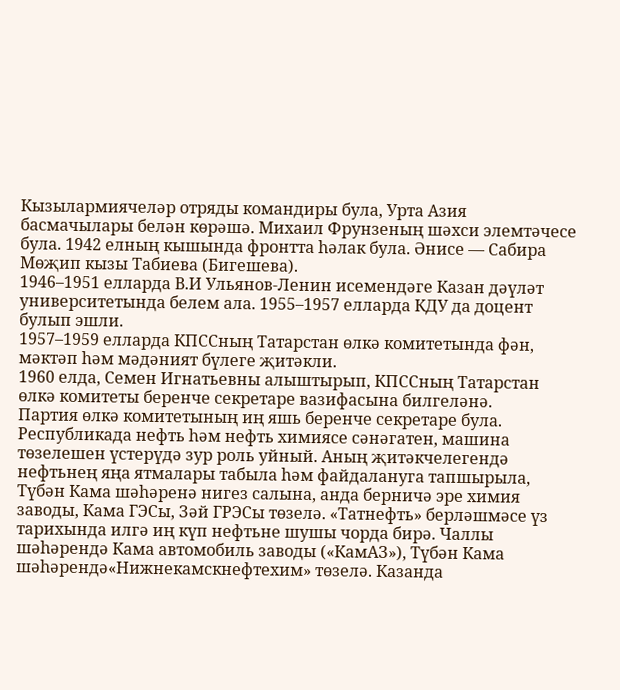Кызылармиячеләр отряды командиры була, Урта Азия басмачылары белән көрәшә. Михаил Фрунзеның шәхси элемтәчесе була. 1942 елның кышында фронтта һәлак була. Әнисе — Сабира Мөҗип кызы Табиева (Бигешева).
1946–1951 елларда В.И Ульянов-Ленин исемендәге Казан дәүләт университетында белем ала. 1955–1957 елларда КДУ да доцент булып эшли.
1957–1959 елларда КПССның Татарстан өлкә комитетында фән, мәктәп һәм мәдәният бүлеге җитәкли.
1960 елда, Семен Игнатьевны алыштырып, КПССның Татарстан өлкә комитеты беренче секретаре вазифасына билгеләнә.
Партия өлкә комитетының иң яшь беренче секретаре була. Республикада нефть һәм нефть химиясе сәнәгатен, машина төзелешен үстерүдә зур роль уйный. Аның җитәкчелегендә нефтьнең яңа ятмалары табыла һәм файдалануга тапшырыла, Түбән Кама шәһәренә нигез салына, анда берничә эре химия заводы, Кама ГЭСы, Зәй ГРЭСы төзелә. «Татнефть» берләшмәсе үз тарихында илгә иң күп нефтьне шушы чорда бирә. Чаллы шәһәрендә Кама автомобиль заводы («КамАЗ»), Түбән Кама шәһәрендә«Нижнекамскнефтехим» төзелә. Казанда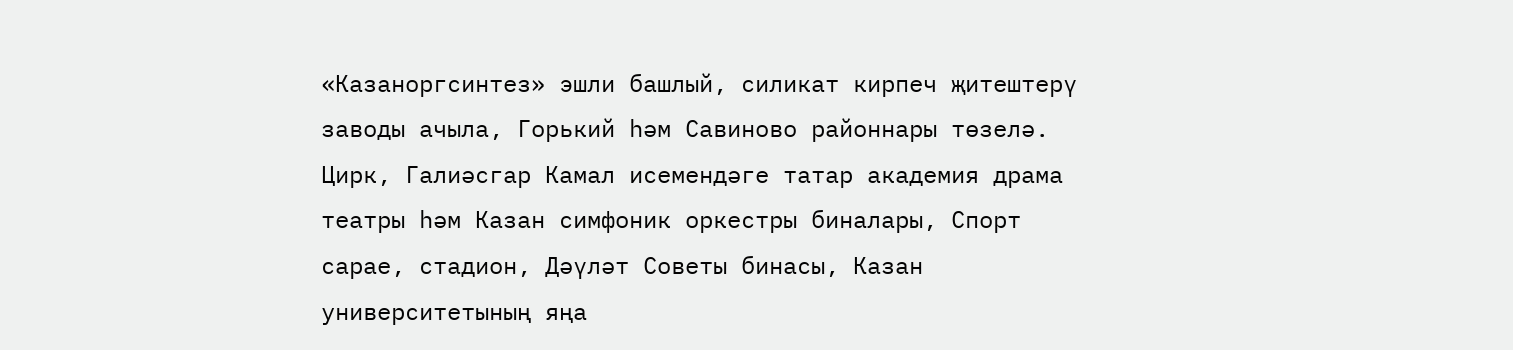«Казаноргсинтез» эшли башлый, силикат кирпеч җитештерү заводы ачыла, Горький һәм Савиново районнары төзелә. Цирк, Галиәсгар Камал исемендәге татар академия драма театры һәм Казан симфоник оркестры биналары, Спорт сарае, стадион, Дәүләт Советы бинасы, Казан университетының яңа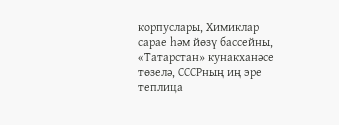корпуслары, Химиклар сарае һәм йөзү бассейны, «Татарстан» кунакханәсе төзелә, СССРның иң эре теплица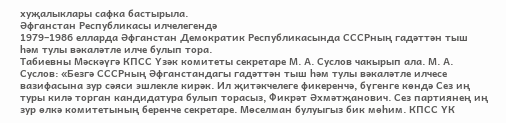хуҗалыклары сафка бастырыла.
Әфганстан Республикасы илчелегендә
1979–1986 елларда Әфганстан Демократик Республикасында СССРның гадәттән тыш һәм тулы вәкаләтле илче булып тора.
Табиевны Мәскәүгә КПСС Үзәк комитеты секретаре М. А. Суслов чакырып ала. М. А. Суслов: «Безгә СССРның Әфганстандагы гадәттән тыш һәм тулы вәкаләтле илчесе вазифасына зур сәяси эшлекле кирәк. Ил җитәкчелеге фикеренчә, бүгенге көндә Сез иң туры килә торган кандидатура булып торасыз, Фикрәт Әхмәтҗанович. Сез партиянең иң зур өлкә комитетының беренче секретаре. Мөселман булуыгыз бик мөһим. КПСС ҮК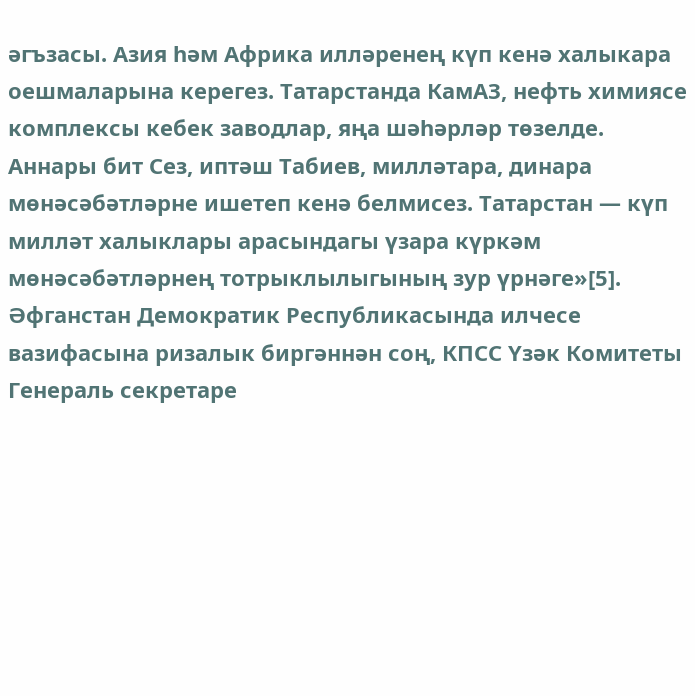әгъзасы. Азия һәм Африка илләренең күп кенә халыкара оешмаларына керегез. Татарстанда КамАЗ, нефть химиясе комплексы кебек заводлар, яңа шәһәрләр төзелде. Аннары бит Сез, иптәш Табиев, милләтара, динара мөнәсәбәтләрне ишетеп кенә белмисез. Татарстан — күп милләт халыклары арасындагы үзара күркәм мөнәсәбәтләрнең тотрыклылыгының зур үрнәге»[5].
Әфганстан Демократик Республикасында илчесе вазифасына ризалык биргәннән соң, КПСС Үзәк Комитеты Генераль секретаре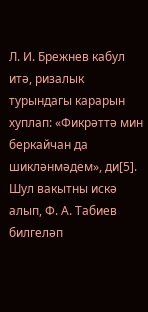Л. И. Брежнев кабул итә, ризалык турындагы карарын хуплап: «Фикрәттә мин беркайчан да шикләнмәдем», ди[5]. Шул вакытны искә алып, Ф. А. Табиев билгеләп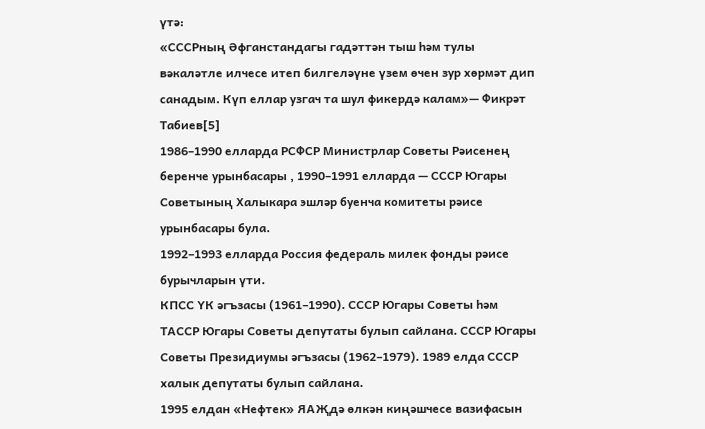үтә:
«СССРның Әфганстандагы гадәттән тыш һәм тулы вәкаләтле илчесе итеп билгеләүне үзем өчен зур хөрмәт дип санадым. Күп еллар узгач та шул фикердә калам»— Фикрәт Табиев[5]
1986–1990 елларда РСФСР Министрлар Советы Рәисенең беренче урынбасары , 1990–1991 елларда — СССР Югары Советының Халыкара эшләр буенча комитеты рәисе урынбасары була.
1992–1993 елларда Россия федераль милек фонды рәисе бурычларын үти.
КПСС ҮК әгъзасы (1961–1990). СССР Югары Советы һәм ТАССР Югары Советы депутаты булып сайлана. СССР Югары Советы Президиумы әгъзасы (1962–1979). 1989 елда СССР халык депутаты булып сайлана.
1995 елдан «Нефтек» ЯАҖдә өлкән киңәшчесе вазифасын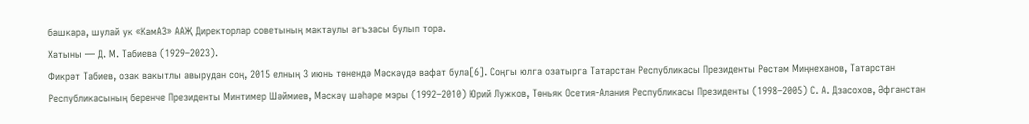башкара, шулай ук «КамАЗ» ААҖ Директорлар советының мактаулы әгъзасы булып тора.
Хатыны — Д. М. Табиева (1929–2023).
Фикрәт Табиев, озак вакытлы авырудан соң, 2015 елның 3 июнь төнендә Мәскәүдә вафат була[6]. Соңгы юлга озатырга Татарстан Республикасы Президенты Рөстәм Миңнеханов, Татарстан Республикасының беренче Президенты Минтимер Шәймиев, Мәскәү шәһәре мэры (1992–2010) Юрий Лужков, Төньяк Осетия-Алания Республикасы Президенты (1998–2005) С. А. Дзасохов, Әфганстан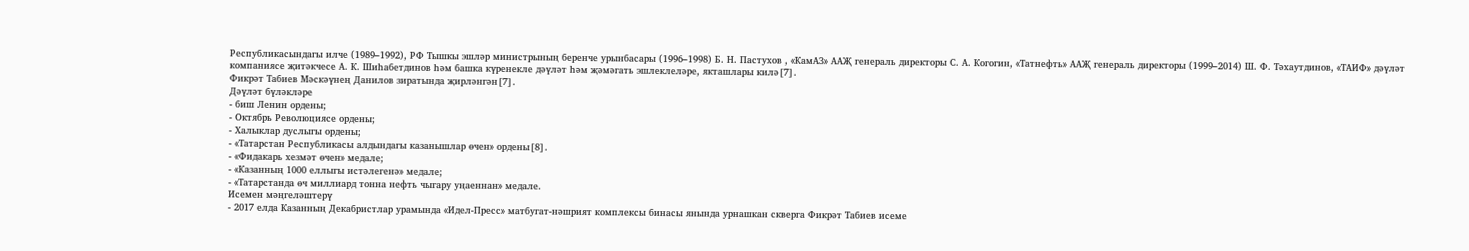Республикасындагы илче (1989–1992), РФ Тышкы эшләр министрының беренче урынбасары (1996–1998) Б. Н. Пастухов , «КамАЗ» ААҖ генераль директоры С. А. Когогин, «Татнефть» ААҖ генераль директоры (1999–2014) Ш. Ф. Тәхаутдинов, «ТАИФ» дәүләт компаниясе җитәкчесе А. К. Шиһабетдинов һәм башка күренекле дәүләт һәм җәмәгать эшлеклеләре, якташлары килә[7].
Фикрәт Табиев Мәскәүнең Данилов зиратында җирләнгән[7].
Дәүләт бүләкләре
- биш Ленин ордены;
- Октябрь Революциясе ордены;
- Халыклар дуслыгы ордены;
- «Татарстан Республикасы алдындагы казанышлар өчен» ордены[8].
- «Фидакарь хезмәт өчен» медале;
- «Казанның 1000 еллыгы истәлегенә» медале;
- «Татарстанда өч миллиард тонна нефть чыгару уңаеннан» медале.
Исемен мәңгеләштерү
- 2017 елда Казанның Декабристлар урамында «Идел-Пресс» матбугат-нәшрият комплексы бинасы янында урнашкан скверга Фикрәт Табиев исеме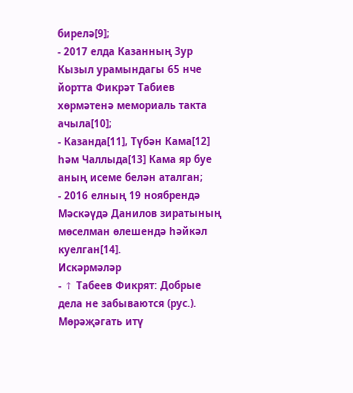бирелә[9];
- 2017 елда Казанның Зур Кызыл урамындагы 65 нче йортта Фикрәт Табиев хөрмәтенә мемориаль такта ачыла[10];
- Казанда[11], Түбән Кама[12] һәм Чаллыда[13] Кама яр буе аның исеме белән аталган;
- 2016 елның 19 ноябрендә Мәскәүдә Данилов зиратының мөселман өлешендә һәйкәл куелган[14].
Искәрмәләр
- ↑ Табеев Фикрят: Добрые дела не забываются (рус.). Мөрәҗәгать итү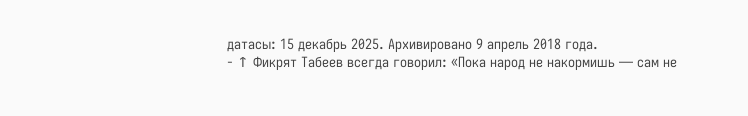датасы: 15 декабрь 2025. Архивировано 9 апрель 2018 года.
- ↑ Фикрят Табеев всегда говорил: «Пока народ не накормишь — сам не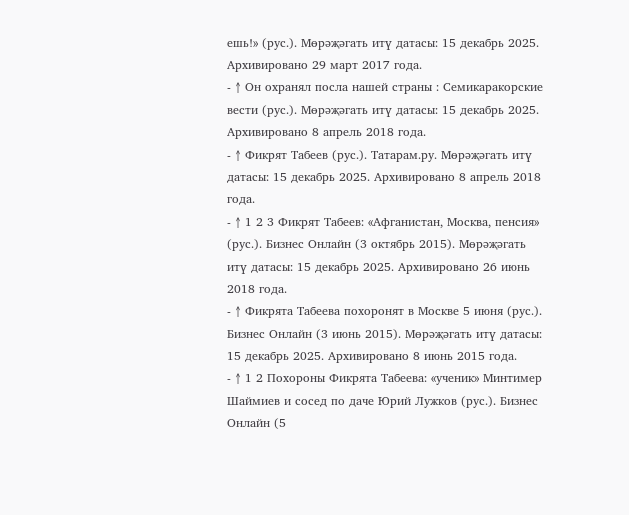ешь!» (рус.). Мөрәҗәгать итү датасы: 15 декабрь 2025. Архивировано 29 март 2017 года.
- ↑ Он охранял посла нашей страны : Семикаракорские вести (рус.). Мөрәҗәгать итү датасы: 15 декабрь 2025. Архивировано 8 апрель 2018 года.
- ↑ Фикрят Табеев (рус.). Татарам.ру. Мөрәҗәгать итү датасы: 15 декабрь 2025. Архивировано 8 апрель 2018 года.
- ↑ 1 2 3 Фикрят Табеев: «Афганистан, Москва, пенсия» (рус.). Бизнес Онлайн (3 октябрь 2015). Мөрәҗәгать итү датасы: 15 декабрь 2025. Архивировано 26 июнь 2018 года.
- ↑ Фикрята Табеева похоронят в Москве 5 июня (рус.). Бизнес Онлайн (3 июнь 2015). Мөрәҗәгать итү датасы: 15 декабрь 2025. Архивировано 8 июнь 2015 года.
- ↑ 1 2 Похороны Фикрята Табеева: «ученик» Минтимер Шаймиев и сосед по даче Юрий Лужков (рус.). Бизнес Онлайн (5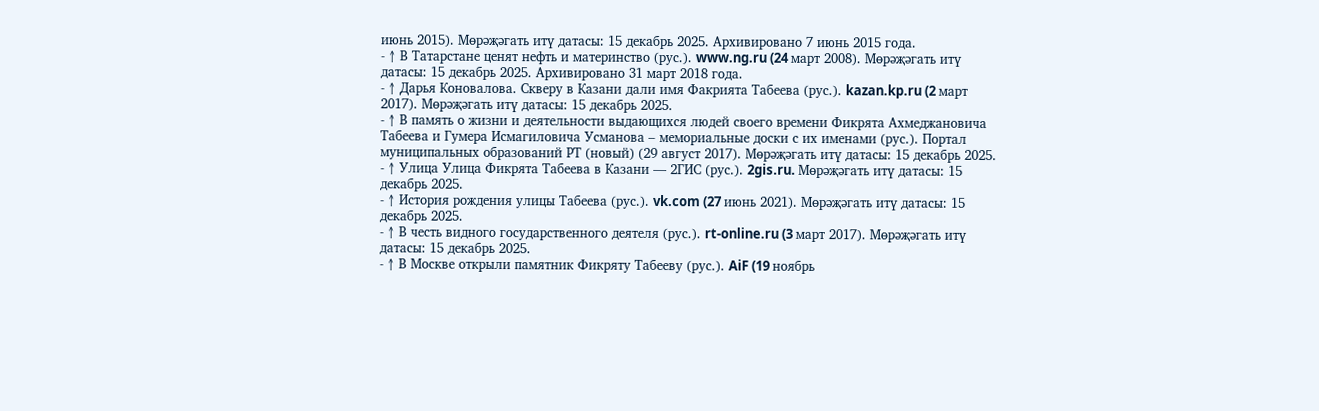июнь 2015). Мөрәҗәгать итү датасы: 15 декабрь 2025. Архивировано 7 июнь 2015 года.
- ↑ В Татарстане ценят нефть и материнство (рус.). www.ng.ru (24 март 2008). Мөрәҗәгать итү датасы: 15 декабрь 2025. Архивировано 31 март 2018 года.
- ↑ Дарья Коновалова. Скверу в Казани дали имя Факрията Табеева (рус.). kazan.kp.ru (2 март 2017). Мөрәҗәгать итү датасы: 15 декабрь 2025.
- ↑ В память о жизни и деятельности выдающихся людей своего времени Фикрята Ахмеджановича Табеева и Гумера Исмагиловича Усманова – мемориальные доски с их именами (рус.). Портал муниципальных образований РТ (новый) (29 август 2017). Мөрәҗәгать итү датасы: 15 декабрь 2025.
- ↑ Улица Улица Фикрята Табеева в Казани — 2ГИС (рус.). 2gis.ru. Мөрәҗәгать итү датасы: 15 декабрь 2025.
- ↑ История рождения улицы Табеева (рус.). vk.com (27 июнь 2021). Мөрәҗәгать итү датасы: 15 декабрь 2025.
- ↑ В честь видного государственного деятеля (рус.). rt-online.ru (3 март 2017). Мөрәҗәгать итү датасы: 15 декабрь 2025.
- ↑ В Москве открыли памятник Фикряту Табееву (рус.). AiF (19 ноябрь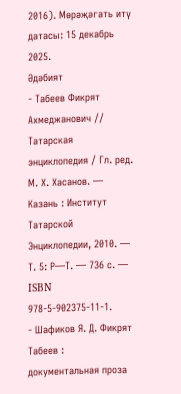2016). Мөрәҗәгать итү датасы: 15 декабрь 2025.
Әдәбият
- Табеев Фикрят Ахмеджанович // Татарская энциклопедия / Гл. ред. М. Х. Хасанов. — Казань : Институт Татарской Энциклопедии, 2010. — Т. 5: Р—Т. — 736 с. — ISBN 978-5-902375-11-1.
- Шафиков Я. Д. Фикрят Табеев : документальная проза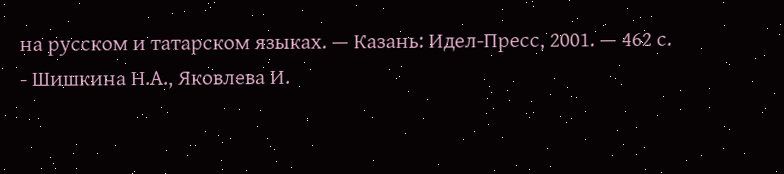на русском и татарском языках. — Казань: Идел-Пресс, 2001. — 462 с.
- Шишкина Н.А., Яковлева И.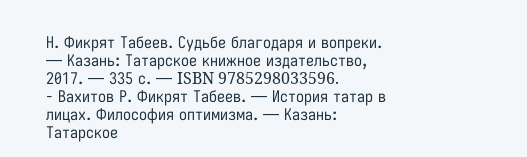Н. Фикрят Табеев. Судьбе благодаря и вопреки. — Казань: Татарское книжное издательство, 2017. — 335 с. — ISBN 9785298033596.
- Вахитов Р. Фикрят Табеев. — История татар в лицах. Философия оптимизма. — Казань: Татарское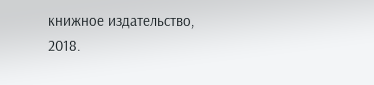книжное издательство, 2018.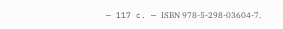— 117 с. — ISBN 978-5-298-03604-7.